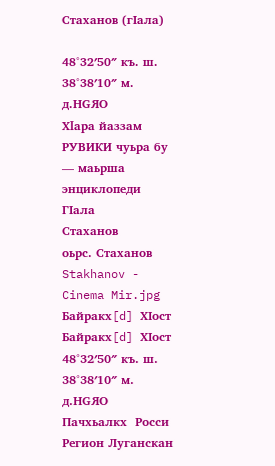Стаханов (гӀала)

48°32′50″ къ. ш. 38°38′10″ м. д.HGЯO
Хӏара йаззам РУВИКИ чуьра бу — маьрша энциклопеди
ГӀала
Стаханов
оьрс. Стаханов
Stakhanov - Cinema Mir.jpg
Байракх[d] ХӀост
Байракх[d] ХӀост
48°32′50″ къ. ш. 38°38′10″ м. д.HGЯO
Пачхьалкх  Росси
Регион Луганскан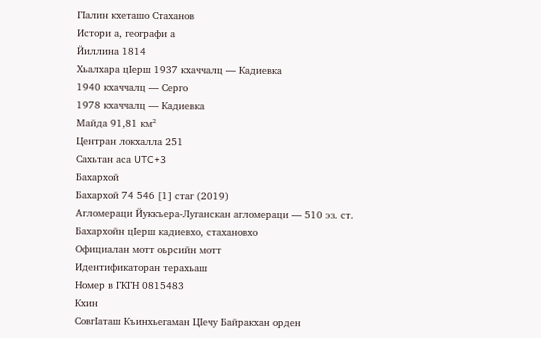ГӀалин кхеташо Стаханов
Истори а, географи а
Йиллина 1814
Хьалхара цӀерш 1937 кхаччалц — Кадиевка
1940 кхаччалц — Серго
1978 кхаччалц — Кадиевка
Майда 91,81 км²
Центран локхалла 251
Сахьтан аса UTC+3
Бахархой
Бахархой 74 546 [1] стаг (2019)
Агломераци Йуккъера-Луганскан агломераци — 510 эз. ст.
Бахархойн цӀерш кадиевхо, стахановхо
Официалан мотт оьрсийн мотт
Идентификаторан терахьаш
Номер в ГКГН 0815483
Кхин
СовгӀаташ Къинхьегаман ЦӀечу Байракхан орден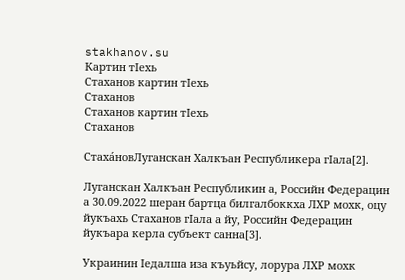stakhanov.su
Картин тӀехь
Стаханов картин тӀехь
Стаханов
Стаханов картин тӀехь
Стаханов

Стаха́новЛуганскан Халкъан Республикера гӀала[2].

Луганскан Халкъан Республикин а, Российн Федерацин а 30.09.2022 шеран бартца билгалбоккха ЛХР мохк, оцу йукъахь Стаханов гӀала а йу, Российн Федерацин йукъара керла субъект санна[3].

Украинин Ӏедалша иза къуьйсу, лорура ЛХР мохк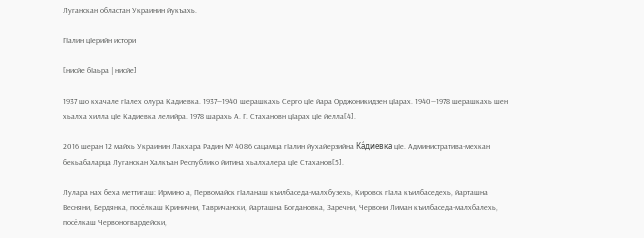Луганскан областан Украинин йукъахь.

ГӀалин цӀерийн истори

[нисйе бӀаьра | нисйе]

1937 шо кхачале гӀалех олура Кадиевка. 1937—1940 шерашкахь Серго цӀе йара Орджоникидзен цӀарах. 1940—1978 шерашкахь шен хьалха хилла цӀе Кадиевка лелийра. 1978 шарахь А. Г. Стахановн цӀарах цӀе йелла[4].

2016 шеран 12 майхь Украинин Лакхара Радин № 4086 сацамца гӀалин йухайерзийна Ка́диевка цӀе. Административа-мехкан бекьабаларца Луганскан Халкъан Республико йитина хьалхалера цӀе Стаханов[5].

Лулара нах беха меттигаш: Ирмино а, Первомайск гӀаланаш къилбаседа-малхбузехь, Кировск гӀала къилбаседехь, йарташна Весняни, Бердянка, посёлкаш Кринични, Тавричански, йарташна Богдановка, Заречни, Червони Лиман къилбаседа-малхбалехь, посёлкаш Червоногвардейски,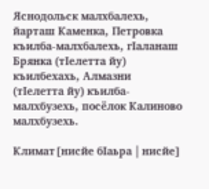Яснодольск малхбалехь, йарташ Каменка, Петровка къилба-малхбалехь, гӀаланаш Брянка (тӀелетта йу) къилбехахь, Алмазни (тӀелетта йу) къилба-малхбузехь, посёлок Калиново малхбузехь.

Климат[нисйе бӀаьра | нисйе]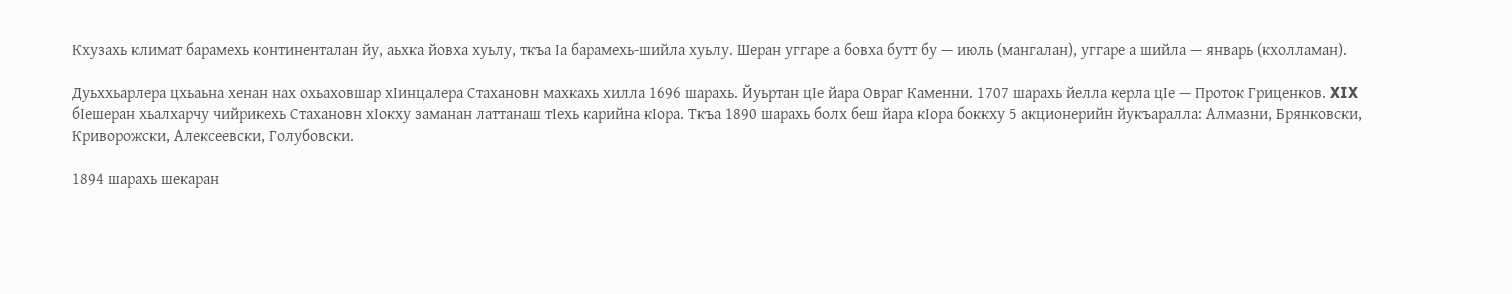Кхузахь климат барамехь континенталан йу, аьхка йовха хуьлу, ткъа Ӏа барамехь-шийла хуьлу. Шеран уггаре а бовха бутт бу — июль (мангалан), уггаре а шийла — январь (кхолламан).

Дуьххьарлера цхьаьна хенан нах охьаховшар хӀинцалера Стахановн махкахь хилла 1696 шарахь. Йуьртан цӀе йара Овраг Каменни. 1707 шарахь йелла керла цӀе — Проток Гриценков. XIX бӀешеран хьалхарчу чийрикехь Стахановн хӀокху заманан латтанаш тӀехь карийна кӀора. Ткъа 1890 шарахь болх беш йара кӀора боккху 5 акционерийн йукъаралла: Алмазни, Брянковски, Криворожски, Алексеевски, Голубовски.

1894 шарахь шекаран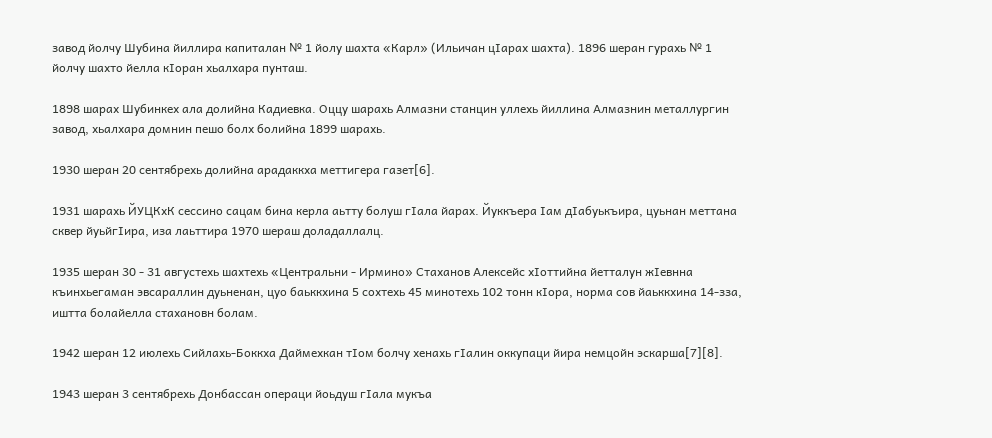завод йолчу Шубина йиллира капиталан № 1 йолу шахта «Карл» (Ильичан цӀарах шахта). 1896 шеран гурахь № 1 йолчу шахто йелла кӀоран хьалхара пунташ.

1898 шарах Шубинкех ала долийна Кадиевка. Оццу шарахь Алмазни станцин уллехь йиллина Алмазнин металлургин завод, хьалхара домнин пешо болх болийна 1899 шарахь.

1930 шеран 20 сентябрехь долийна арадаккха меттигера газет[6].

1931 шарахь ЙУЦКхК сессино сацам бина керла аьтту болуш гӀала йарах. Йуккъера Ӏам дӀабуькъира, цуьнан меттана сквер йуьйгӀира, иза лаьттира 1970 шераш доладаллалц.

1935 шеран 30 - 31 августехь шахтехь «Центральни - Ирмино» Стаханов Алексейс хӀоттийна йетталун жӀевнна къинхьегаман эвсараллин дуьненан, цуо баьккхина 5 сохтехь 45 минотехь 102 тонн кӀора, норма сов йаьккхина 14-зза, иштта болайелла стахановн болам.

1942 шеран 12 июлехь Сийлахь-Боккха Даймехкан тӀом болчу хенахь гӀалин оккупаци йира немцойн эскарша[7][8].

1943 шеран 3 сентябрехь Донбассан операци йоьдуш гӀала мукъа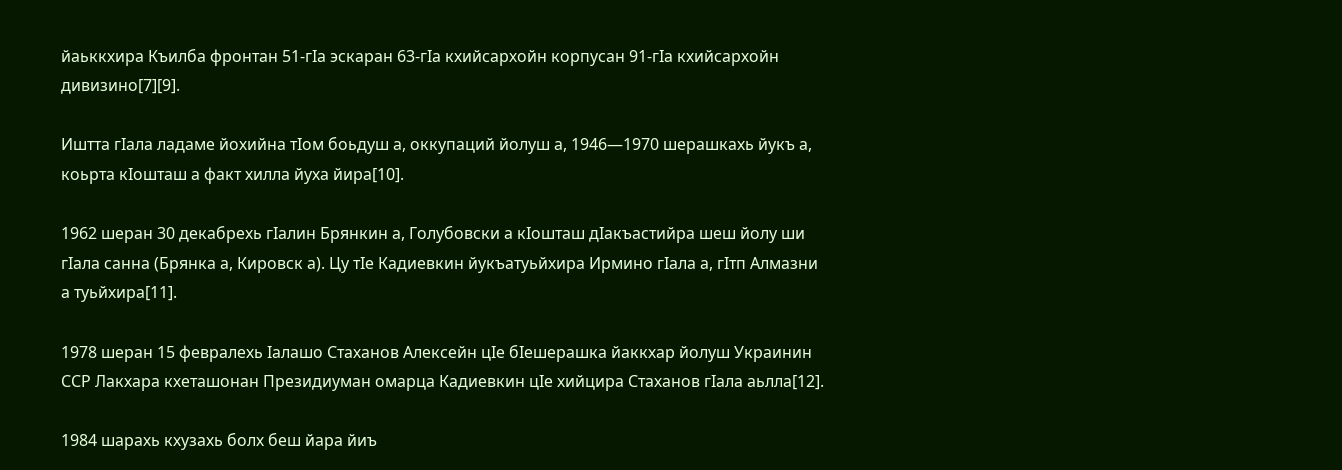йаьккхира Къилба фронтан 51-гӀа эскаран 63-гӀа кхийсархойн корпусан 91-гӀа кхийсархойн дивизино[7][9].

Иштта гӀала ладаме йохийна тӀом боьдуш а, оккупаций йолуш а, 1946—1970 шерашкахь йукъ а, коьрта кӀошташ а факт хилла йуха йира[10].

1962 шеран 30 декабрехь гӀалин Брянкин а, Голубовски а кӀошташ дӀакъастийра шеш йолу ши гӀала санна (Брянка а, Кировск а). Цу тӀе Кадиевкин йукъатуьйхира Ирмино гӀала а, гӀтп Алмазни а туьйхира[11].

1978 шеран 15 февралехь Ӏалашо Стаханов Алексейн цӀе бӀешерашка йаккхар йолуш Украинин ССР Лакхара кхеташонан Президиуман омарца Кадиевкин цӀе хийцира Стаханов гӀала аьлла[12].

1984 шарахь кхузахь болх беш йара йиъ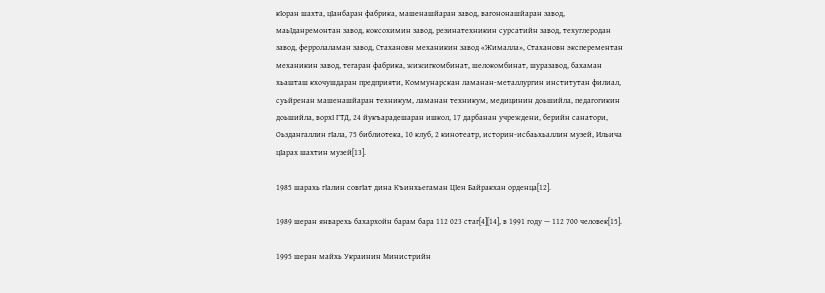кӀоран шахта, цӀанбаран фабрика, машенашйаран завод, вагононашйаран завод, маьӀданремонтан завод, коксохимин завод, резинатехникин сурсатийн завод, техуглеродан завод, ферролаламан завод, Стахановн механикин завод «Жималла», Стахановн эксперементан механикин завод, тегаран фабрика, жижигкомбинат, шелокомбинат, шуразавод, бахаман хьашташ кхочушдаран предприяти, Коммунарскан ламанан-металлургин институтан филиал, суьйренан машенашйаран техникум, ламанан техникум, медицинин доьшийла, педагогикин доьшийла, ворхӀ ГТД, 24 йукъарадешаран ишкол, 17 дарбанан учреждени, берийн санатори, Оьздангаллин гӀала, 75 библиотека, 10 клуб, 2 кинотеатр, историн-исбаьхьаллин музей, Ильича цӀарах шахтин музей[13].

1985 шарахь гӀалин совгӀат дина Къинхьегаман ЦӀен Байракхан орденца[12].

1989 шеран январехь бахархойн барам бара 112 023 стаг[4][14], в 1991 году — 112 700 человек[15].

1995 шеран майхь Украинин Министрийн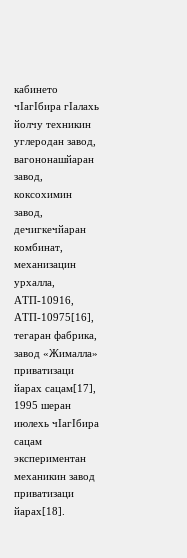кабинето чӀагӀбира гӀалахь йолчу техникин углеродан завод, вагононашйаран завод, коксохимин завод, дечигкечйаран комбинат, механизацин урхалла, АТП-10916, АТП-10975[16], тегаран фабрика, завод «Жималла» приватизаци йарах сацам[17], 1995 шеран июлехь чӀагӀбира сацам экспериментан механикин завод приватизаци йарах[18].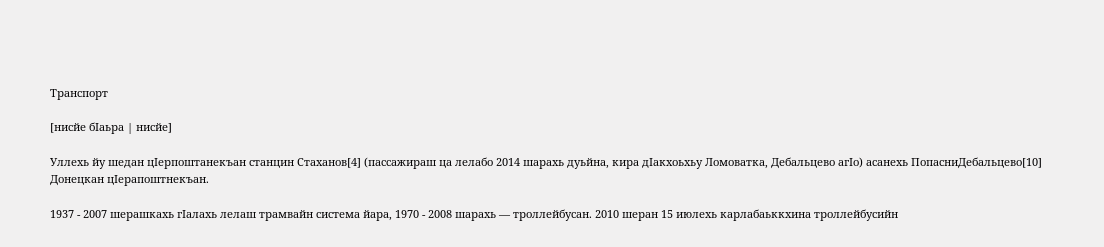Транспорт

[нисйе бӀаьра | нисйе]

Уллехь йу шедан цӀерпоштанекъан станцин Стаханов[4] (пассажираш ца лелабо 2014 шарахь дуьйна, кира дӀакхоьхьу Ломоватка, Дебальцево агӀо) асанехь ПопасниДебальцево[10] Донецкан цӀерапоштнекъан.

1937 - 2007 шерашкахь гӀалахь лелаш трамвайн система йара, 1970 - 2008 шарахь — троллейбусан. 2010 шеран 15 июлехь карлабаьккхина троллейбусийн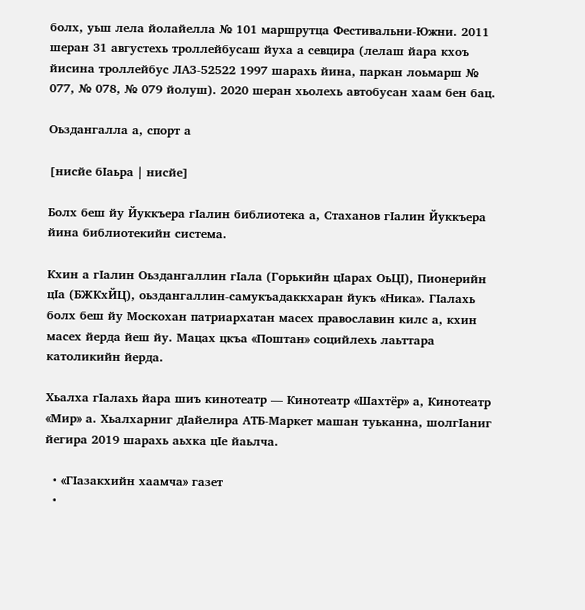болх, уьш лела йолайелла № 101 маршрутца Фестивальни-Южни. 2011 шеран 31 августехь троллейбусаш йуха а севцира (лелаш йара кхоъ йисина троллейбус ЛАЗ-52522 1997 шарахь йина, паркан лоьмарш № 077, № 078, № 079 йолуш). 2020 шеран хьолехь автобусан хаам бен бац.

Оьздангалла а, спорт а

[нисйе бӀаьра | нисйе]

Болх беш йу Йуккъера гӀалин библиотека а, Стаханов гӀалин Йуккъера йина библиотекийн система.

Кхин а гӀалин Оьздангаллин гӀала (Горькийн цӀарах ОьЦӀ), Пионерийн цӀа (БЖКхЙЦ), оьздангаллин-самукъадаккхаран йукъ «Ника». ГӀалахь болх беш йу Москохан патриархатан масех православин килс а, кхин масех йерда йеш йу. Мацах цкъа «Поштан» социйлехь лаьттара католикийн йерда.

Хьалха гӀалахь йара шиъ кинотеатр — Кинотеатр «Шахтёр» а, Кинотеатр «Мир» а. Хьалхарниг дӀайелира АТБ-Маркет машан туьканна, шолгӀаниг йегира 2019 шарахь аьхка цӀе йаьлча.

  • «ГӀазакхийн хаамча» газет
  •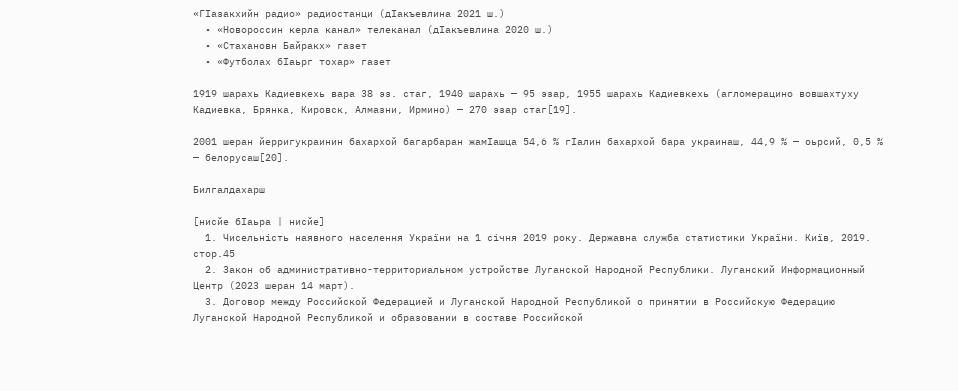«ГӀазакхийн радио» радиостанци (дӀакъевлина 2021 ш.)
  • «Новороссин керла канал» телеканал (дӀакъевлина 2020 ш.)
  • «Стахановн Байракх» газет
  • «Футболах бӀаьрг тохар» газет

1919 шарахь Кадиевкехь вара 38 эз. стаг, 1940 шарахь — 95 эзар, 1955 шарахь Кадиевкехь (агломерацино вовшахтуху Кадиевка, Брянка, Кировск, Алмазни, Ирмино) — 270 эзар стаг[19].

2001 шеран йерригукраинин бахархой багарбаран жамӀашца 54,6 % гӀалин бахархой бара украинаш, 44,9 % — оьрсий, 0,5 % — белорусаш[20].

Билгалдахарш

[нисйе бӀаьра | нисйе]
  1. Чисельність наявного населення України на 1 січня 2019 року. Державна служба статистики України. Київ, 2019. стор.45
  2. Закон об административно-территориальном устройстве Луганской Народной Республики. Луганский Информационный Центр (2023 шеран 14 март).
  3. Договор между Российской Федерацией и Луганской Народной Республикой о принятии в Российскую Федерацию Луганской Народной Республикой и образовании в составе Российской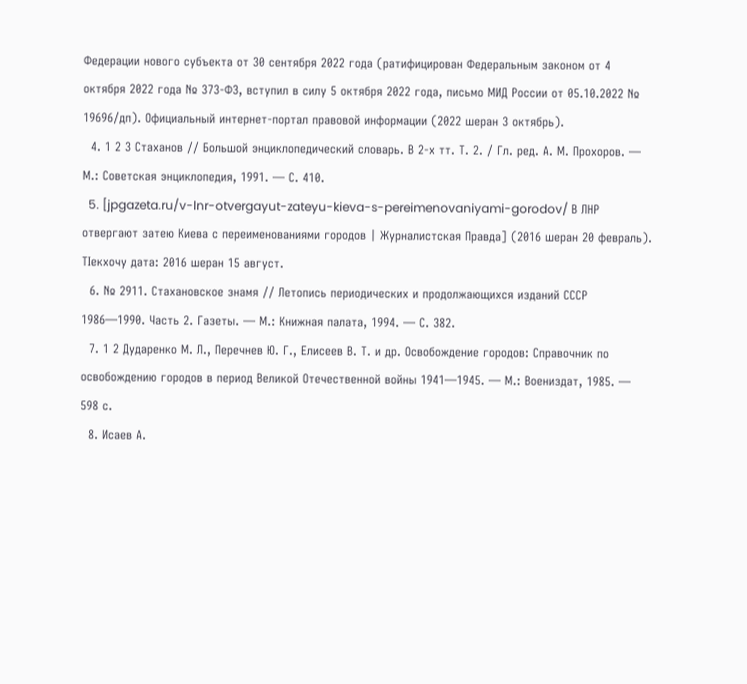Федерации нового субъекта от 30 сентября 2022 года (ратифицирован Федеральным законом от 4 октября 2022 года № 373-ФЗ, вступил в силу 5 октября 2022 года, письмо МИД России от 05.10.2022 № 19696/дп). Официальный интернет-портал правовой информации (2022 шеран 3 октябрь).
  4. 1 2 3 Стаханов // Большой энциклопедический словарь. В 2-х тт. Т. 2. / Гл. ред. А. М. Прохоров. — М.: Советская энциклопедия, 1991. — С. 410.
  5. [jpgazeta.ru/v-lnr-otvergayut-zateyu-kieva-s-pereimenovaniyami-gorodov/ В ЛНР отвергают затею Киева с переименованиями городов | Журналистская Правда] (2016 шеран 20 февраль). ТӀекхочу дата: 2016 шеран 15 август.
  6. № 2911. Стахановское знамя // Летопись периодических и продолжающихся изданий СССР 1986—1990. Часть 2. Газеты. — М.: Книжная палата, 1994. — С. 382.
  7. 1 2 Дударенко М. Л., Перечнев Ю. Г., Елисеев В. Т. и др. Освобождение городов: Справочник по освобождению городов в период Великой Отечественной войны 1941—1945. — М.: Воениздат, 1985. — 598 с.
  8. Исаев А.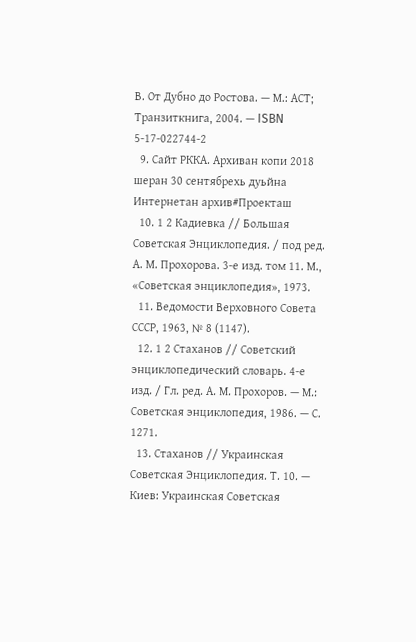В. От Дубно до Ростова. — М.: АСТ; Транзиткнига, 2004. — ISBN 5-17-022744-2
  9. Сайт РККА. Архиван копи 2018 шеран 30 сентябрехь дуьйна Интернетан архив#Проекташ
  10. 1 2 Кадиевка // Большая Советская Энциклопедия. / под ред. А. М. Прохорова. 3-е изд. том 11. М., «Советская энциклопедия», 1973.
  11. Ведомости Верховного Совета СССР, 1963, № 8 (1147).
  12. 1 2 Стаханов // Советский энциклопедический словарь. 4-е изд. / Гл. ред. А. М. Прохоров. — М.: Советская энциклопедия, 1986. — С. 1271.
  13. Стаханов // Украинская Советская Энциклопедия. Т. 10. — Киев: Украинская Советская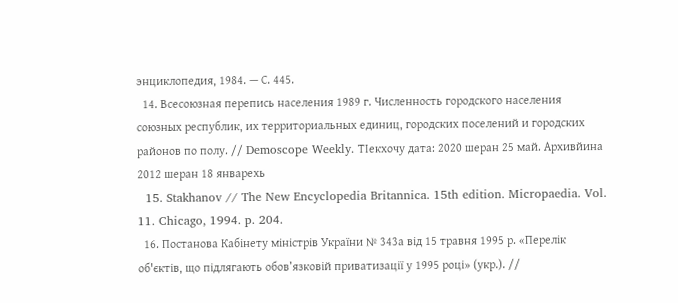энциклопедия, 1984. — С. 445.
  14. Всесоюзная перепись населения 1989 г. Численность городского населения союзных республик, их территориальных единиц, городских поселений и городских районов по полу. // Demoscope Weekly. ТӀекхочу дата: 2020 шеран 25 май. Архивйина 2012 шеран 18 январехь
  15. Stakhanov // The New Encyclopedia Britannica. 15th edition. Micropaedia. Vol. 11. Chicago, 1994. p. 204.
  16. Постанова Кабінету міністрів України № 343а від 15 травня 1995 р. «Перелік об'єктів, що підлягають обов’язковій приватизації у 1995 році» (укр.). //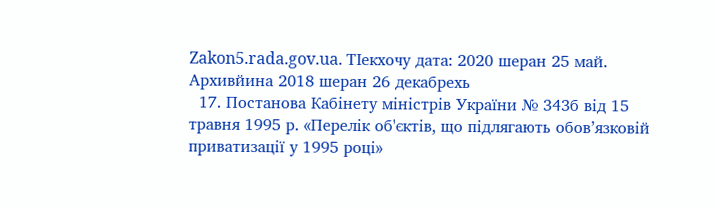Zakon5.rada.gov.ua. ТӀекхочу дата: 2020 шеран 25 май. Архивйина 2018 шеран 26 декабрехь
  17. Постанова Кабінету міністрів України № 343б від 15 травня 1995 р. «Перелік об'єктів, що підлягають обов’язковій приватизації у 1995 році»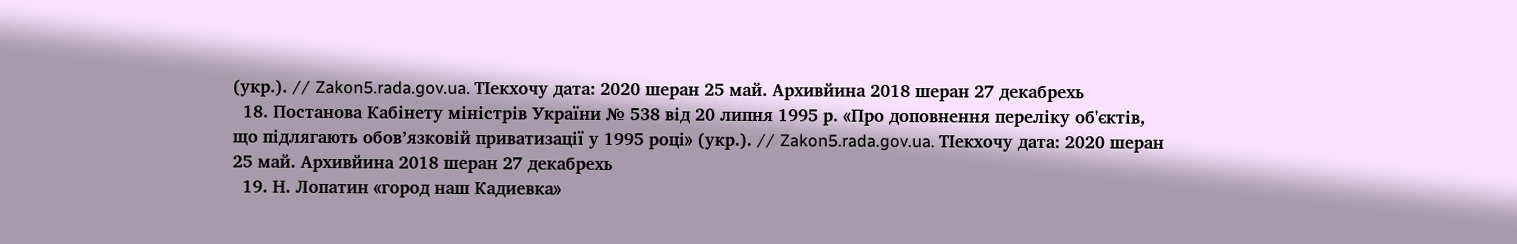(укр.). // Zakon5.rada.gov.ua. ТӀекхочу дата: 2020 шеран 25 май. Архивйина 2018 шеран 27 декабрехь
  18. Постанова Кабінету міністрів України № 538 від 20 липня 1995 р. «Про доповнення переліку об'єктів, що підлягають обов’язковій приватизації у 1995 році» (укр.). // Zakon5.rada.gov.ua. ТӀекхочу дата: 2020 шеран 25 май. Архивйина 2018 шеран 27 декабрехь
  19. Н. Лопатин «город наш Кадиевка»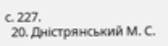с. 227.
  20. Дністрянський М. С.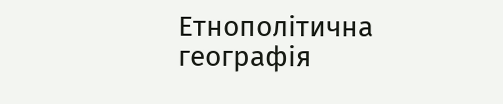Етнополітична географія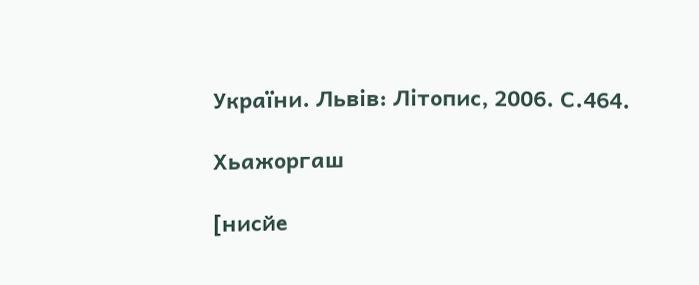України. Львів: Літопис, 2006. С.464.

Хьажоргаш

[нисйе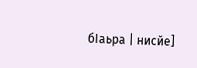бӀаьра | нисйе]